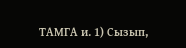ТАМГА и. 1) Сызып,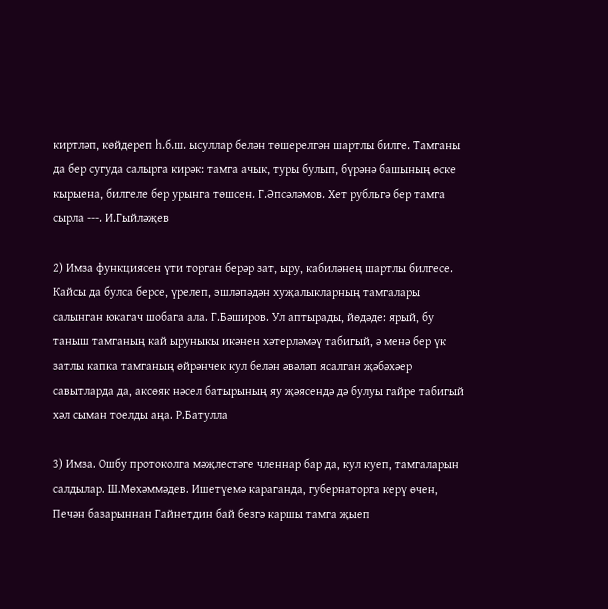киртләп, көйдереп һ.б.ш. ысуллар белән төшерелгән шартлы билге. Тамганы да бер сугуда салырга кирәк: тамга ачык, туры булып, бүрәнә башының өске кырыена, билгеле бер урынга төшсен. Г.Әпсәләмов. Хет рубльгә бер тамга сырла ---. И.Гыйләҗев

2) Имза функциясен үти торган берәр зат, ыру, кабиләнең шартлы билгесе. Кайсы да булса берсе, үрелеп, эшләпәдән хуҗалыкларның тамгалары салынган юкагач шобага ала. Г.Бәширов. Ул аптырады, йөдәде: ярый, бу таныш тамганың кай ыруныкы икәнен хәтерләмәү табигый, ә менә бер үк затлы капка тамганың өйрәнчек кул белән әвәләп ясалган җәбәхәер савытларда да, аксөяк нәсел батырының яу җәясендә дә булуы гайре табигый хәл сыман тоелды аңа. Р.Батулла

3) Имза. Ошбу протоколга мәҗлестәге членнар бар да, кул куеп, тамгаларын салдылар. Ш.Мөхәммәдев. Ишетүемә караганда, губернаторга керү өчен, Печән базарыннан Гайнетдин бай безгә каршы тамга җыеп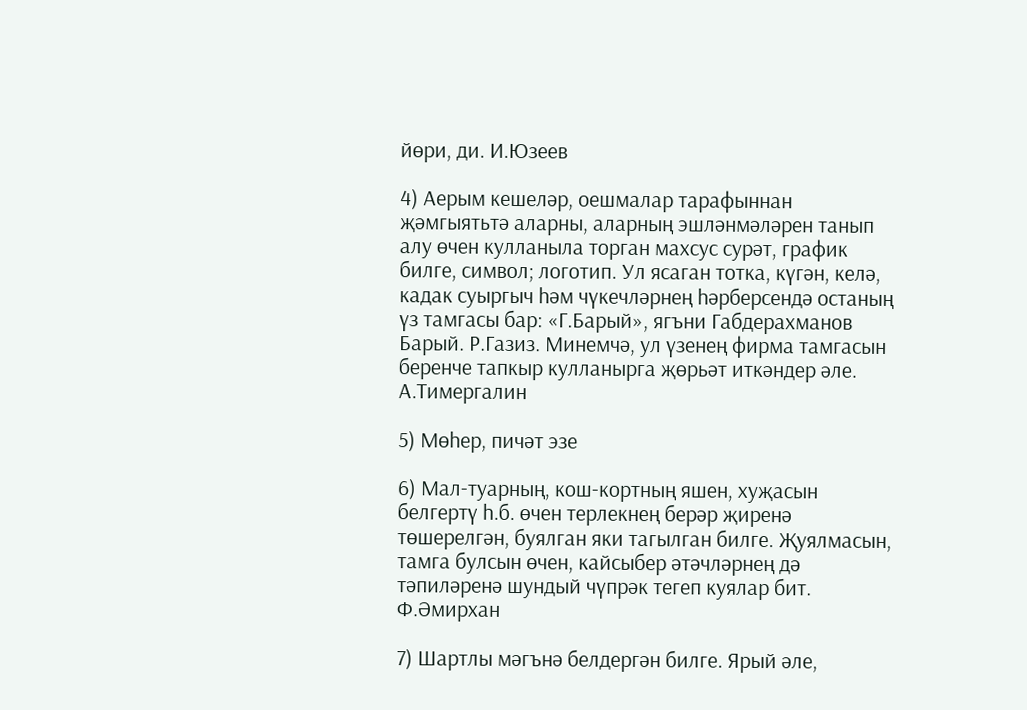йөри, ди. И.Юзеев

4) Аерым кешеләр, оешмалар тарафыннан җәмгыятьтә аларны, аларның эшләнмәләрен танып алу өчен кулланыла торган махсус сурәт, график билге, символ; логотип. Ул ясаган тотка, күгән, келә, кадак суыргыч һәм чүкечләрнең һәрберсендә останың үз тамгасы бар: «Г.Барый», ягъни Габдерахманов Барый. Р.Газиз. Минемчә, ул үзенең фирма тамгасын беренче тапкыр кулланырга җөрьәт иткәндер әле. А.Тимергалин

5) Мөһер, пичәт эзе

6) Мал-туарның, кош-кортның яшен, хуҗасын белгертү һ.б. өчен терлекнең берәр җиренә төшерелгән, буялган яки тагылган билге. Җуялмасын, тамга булсын өчен, кайсыбер әтәчләрнең дә тәпиләренә шундый чүпрәк тегеп куялар бит. Ф.Әмирхан

7) Шартлы мәгънә белдергән билге. Ярый әле,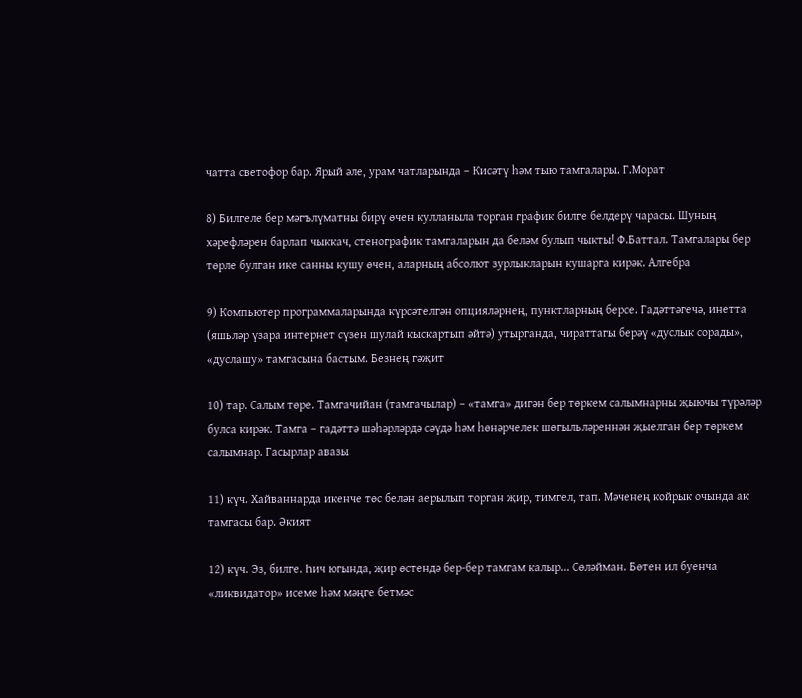чатта светофор бар. Ярый әле, урам чатларында – Кисәтү һәм тыю тамгалары. Г.Морат

8) Билгеле бер мәгълүматны бирү өчен кулланыла торган график билге белдерү чарасы. Шуның хәрефләрен барлап чыккач, стенографик тамгаларын да беләм булып чыкты! Ф.Баттал. Тамгалары бер төрле булган ике санны кушу өчен, аларның абсолют зурлыкларын кушарга кирәк. Алгебра

9) Компьютер программаларында күрсәтелгән опцияләрнең, пунктларның берсе. Гадәттәгечә, инетта (яшьләр үзара интернет сүзен шулай кыскартып әйтә) утырганда, чираттагы берәү «дуслык сорады», «дуслашу» тамгасына бастым. Безнең гәҗит

10) тар. Салым төре. Тамгачийан (тамгачылар) – «тамга» дигән бер төркем салымнарны җыючы түрәләр булса кирәк. Тамга – гадәттә шәһәрләрдә сәүдә һәм һөнәрчелек шөгыльләреннән җыелган бер төркем салымнар. Гасырлар авазы

11) күч. Хайваннарда икенче төс белән аерылып торган җир, тимгел, тап. Мәченең койрык очында ак тамгасы бар. Әкият

12) күч. Эз, билге. Һич югында, җир өстендә бер-бер тамгам калыр... Сөләйман. Бөтен ил буенча «ликвидатор» исеме һәм мәңге бетмәс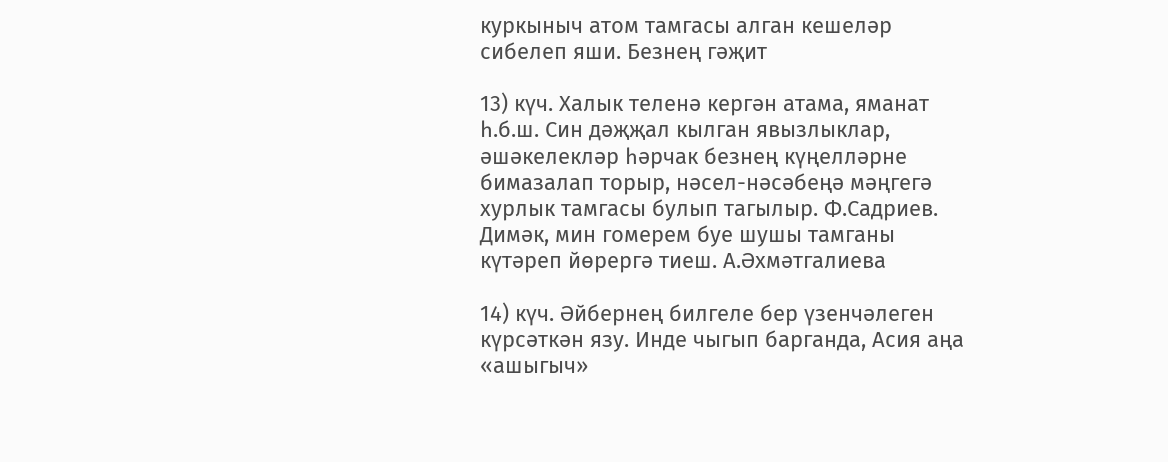куркыныч атом тамгасы алган кешеләр сибелеп яши. Безнең гәҗит

13) күч. Халык теленә кергән атама, яманат һ.б.ш. Син дәҗҗал кылган явызлыклар, әшәкелекләр һәрчак безнең күңелләрне бимазалап торыр, нәсел-нәсәбеңә мәңгегә хурлык тамгасы булып тагылыр. Ф.Садриев. Димәк, мин гомерем буе шушы тамганы күтәреп йөрергә тиеш. А.Әхмәтгалиева

14) күч. Әйбернең билгеле бер үзенчәлеген күрсәткән язу. Инде чыгып барганда, Асия аңа «ашыгыч»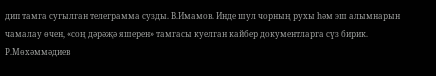дип тамга сугылган телеграмма сузды. В.Имамов. Инде шул чорның рухы һәм эш алымнарын чамалау өчен, «соң дәрәҗә яшерен» тамгасы куелган кайбер документларга сүз бирик. Р.Мөхәммәдиев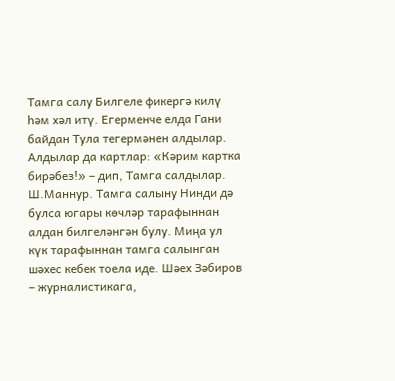Тамга салу Билгеле фикергә килү һәм хәл итү. Егерменче елда Гани байдан Тула тегермәнен алдылар. Алдылар да картлар: «Кәрим картка бирәбез!» – дип, Тамга салдылар. Ш.Маннур. Тамга салыну Нинди дә булса югары көчләр тарафыннан алдан билгеләнгән булу. Миңа ул күк тарафыннан тамга салынган шәхес кебек тоела иде. Шәех Зәбиров – журналистикага,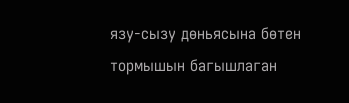язу-сызу дөньясына бөтен тормышын багышлаган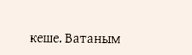кеше. Ватаным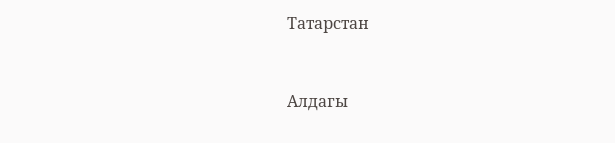Татарстан



Алдагы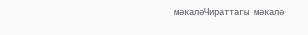мәкаләЧираттагы мәкалә